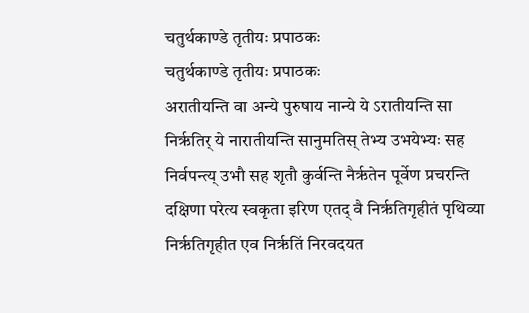चतुर्थकाण्डे तृतीयः प्रपाठकः
चतुर्थकाण्डे तृतीयः प्रपाठकः
अरातीयन्ति वा अन्ये पुरुषाय नान्ये ये ऽरातीयन्ति सा निरृतिर् ये नारातीयन्ति सानुमतिस् तेभ्य उभयेभ्यः सह निर्वपन्त्य् उभौ सह शृतौ कुर्वन्ति नैरृतेन पूर्वेण प्रचरन्ति दक्षिणा परेत्य स्वकृता इरिण एतद् वै निरृतिगृहीतं पृथिव्या निरृतिगृहीत एव निरृतिं निरवदयत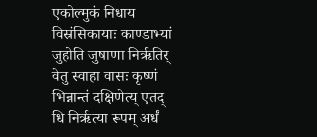एकोल्मुकं निधाय विस्रंसिकायाः काण्डाभ्यां जुहोति जुषाणा निरृतिर् वेतु स्वाहा वासः कृष्णं भिन्नान्तं दक्षिणेत्य् एतद् धि निरृत्या रूपम् अर्धं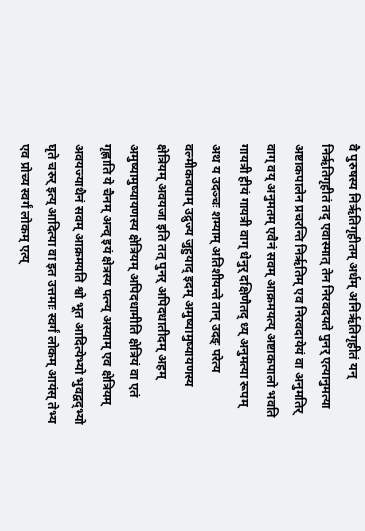वै पुरुषस्य निरृतिगृहीतम् अर्धम् अनिरृतिगृहीतं यन् निरृतिगृहीतं तद् एवास्मात् तेन निरवदयते पुनर् एत्यानुमत्या अष्टाकपालेन प्रचरन्ति निरृतिम् एव निरवदायेयं वा अनुमतिर् वाग् वय् अनुमतम् एवैनं सवम् आक्रमयत्य् अष्टाकपालो भवति गायत्री हीयं गायत्री वाग् धेनुर् दक्षिणैतद् ध्य् अनुमत्या रूपम् अथ य उदञ्चः शम्याम् अतिशीयन्ते तान् उदङ् परेत्य वल्मीकवपाम् उद्रुज्य जुहुयाद् इदम् अमुष्यामुष्यायणस्य क्षेत्रियम् अवयजा इति तत् पुनर् अपिदधातीदम् अहम् अमुष्यामुष्यायणस्य क्षेत्रियम् अपिदधामीति क्षेत्रियं वा एतं गृह्णाति ये चैनम् अन्व् इयं क्षेत्रस्य पत्न्य् अस्याम् एव क्षेत्रियम् अवयज्याथैनं सवम् आक्रमयति श्वो भूत आदित्येभ्यो भुवद्वद्भ्यो घृते चरुर् इत्य् आदित्या वा इत उत्तमाः स्वर्गं लोकम् आयंस् तेभ्य एव प्रोच्य स्वर्गं लोकम् एत्य्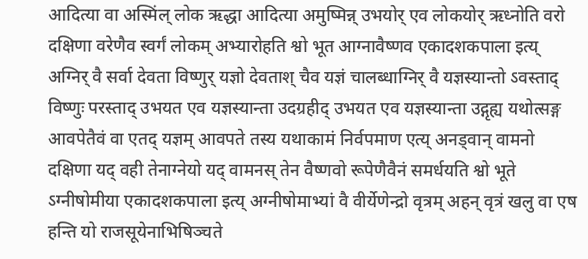आदित्या वा अस्मिंल् लोक ऋद्धा आदित्या अमुष्मिन्न् उभयोर् एव लोकयोर् ऋध्नोति वरो दक्षिणा वरेणैव स्वर्गं लोकम् अभ्यारोहति श्वो भूत आग्नावैष्णव एकादशकपाला इत्य् अग्निर् वै सर्वा देवता विष्णुर् यज्ञो देवताश् चैव यज्ञं चालब्धाग्निर् वै यज्ञस्यान्तो ऽवस्ताद् विष्णुः परस्ताद् उभयत एव यज्ञस्यान्ता उदग्रहीद् उभयत एव यज्ञस्यान्ता उद्गृह्य यथोत्सङ्ग आवपेतैवं वा एतद् यज्ञम् आवपते तस्य यथाकामं निर्वपमाण एत्य् अनड्वान् वामनो दक्षिणा यद् वही तेनाग्नेयो यद् वामनस् तेन वैष्णवो रूपेणैवैनं समर्धयति श्वो भूते ऽग्नीषोमीया एकादशकपाला इत्य् अग्नीषोमाभ्यां वै वीर्येणेन्द्रो वृत्रम् अहन् वृत्रं खलु वा एष हन्ति यो राजसूयेनाभिषिञ्चते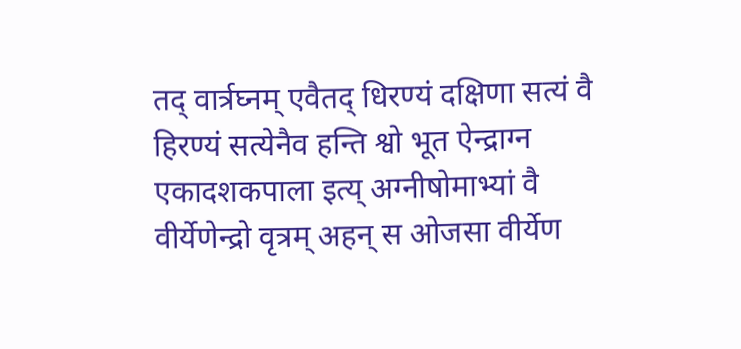तद् वार्त्रघ्नम् एवैतद् धिरण्यं दक्षिणा सत्यं वै हिरण्यं सत्येनैव हन्ति श्वो भूत ऐन्द्राग्न एकादशकपाला इत्य् अग्नीषोमाभ्यां वै वीर्येणेन्द्रो वृत्रम् अहन् स ओजसा वीर्येण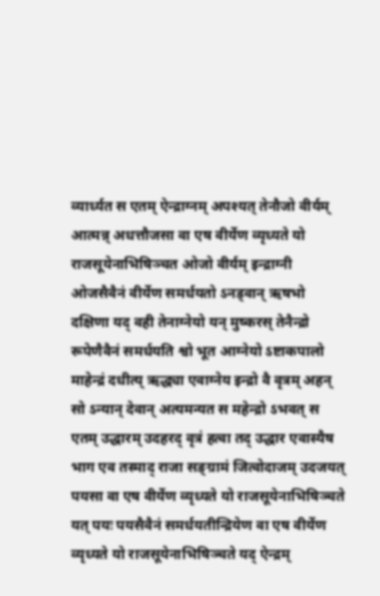व्यार्ध्यत स एतम् ऐन्द्राग्नम् अपश्यत् तेनौजो वीर्यम् आत्मन्न् अधत्तौजसा वा एष वीर्येण व्यृध्यते यो राजसूयेनाभिषिञ्चत ओजो वीर्यम् इन्द्राग्नी ओजसैवैनं वीर्येण समर्धयतो ऽनड्वान् ऋषभो दक्षिणा यद् वही तेनाग्नेयो यन् मुष्करस् तेनैन्द्रो रूपेणैवैनं समर्धयति श्वो भूत आग्नेयो ऽष्टाकपालो माहेन्द्रं दधीत्य् ऋद्ध्या एवाग्नेय इन्द्रो वै वृत्रम् अहन् सो ऽन्यान् देवान् अत्यमन्यत स महेन्द्रो ऽभवत् स एतम् उद्धारम् उदहरद् वृत्रं हत्वा तद् उद्धार एवास्यैष भाग एव तस्माद् राजा सङ्ग्रामं जित्वोदाजम् उदजयत् पयसा वा एष वीर्येण व्यृध्यते यो राजसूयेनाभिषिञ्चते यत् पयः पयसैवैनं समर्धयतीन्द्रियेण वा एष वीर्येण व्यृध्यते यो राजसूयेनाभिषिञ्चते यद् ऐन्द्रम्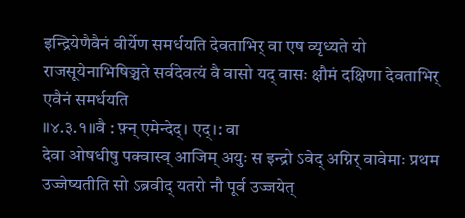इन्द्रियेणैवैनं वीर्येण समर्धयति देवताभिर् वा एष व्यृध्यते यो राजसूयेनाभिषिञ्चते सर्वदेवत्यं वै वासो यद् वासः क्षौमं दक्षिणा देवताभिर् एवैनं समर्धयति
॥४.३.१॥वै : फ़्न् एमेन्देद्। एद्।: वा
देवा ओषधीषु पक्वास्व् आजिम् अयुः स इन्द्रो ऽवेद् अग्निर् वावेमाः प्रथम उज्जेष्यतीति सो ऽब्रवीद् यतरो नौ पूर्व उज्जयेत्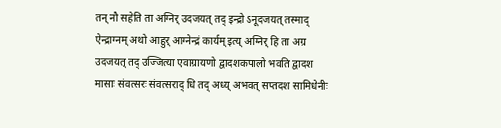तन् नौ सहेति ता अग्निर् उदजयत् तद् इन्द्रो ऽनूदजयत् तस्माद् ऐन्द्राग्नम् अथो आहुर् आग्नेन्द्रं कार्यम् इत्य् अग्निर् हि ता अग्र उदजयत् तद् उज्जित्या एवाग्रायणो द्वादशकपालो भवति द्वादश मासाः संवत्सरः संवत्सराद् धि तद् अध्य् अभवत् सप्तदश सामिधेनीः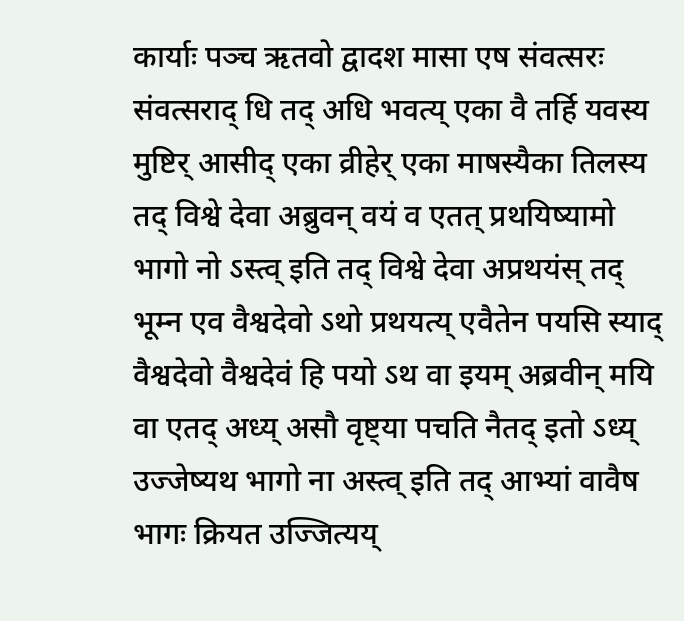कार्याः पञ्च ऋतवो द्वादश मासा एष संवत्सरः संवत्सराद् धि तद् अधि भवत्य् एका वै तर्हि यवस्य मुष्टिर् आसीद् एका व्रीहेर् एका माषस्यैका तिलस्य तद् विश्वे देवा अब्रुवन् वयं व एतत् प्रथयिष्यामो भागो नो ऽस्त्व् इति तद् विश्वे देवा अप्रथयंस् तद् भूम्न एव वैश्वदेवो ऽथो प्रथयत्य् एवैतेन पयसि स्याद् वैश्वदेवो वैश्वदेवं हि पयो ऽथ वा इयम् अब्रवीन् मयि वा एतद् अध्य् असौ वृष्ट्या पचति नैतद् इतो ऽध्य् उज्जेष्यथ भागो ना अस्त्व् इति तद् आभ्यां वावैष भागः क्रियत उज्जित्यय्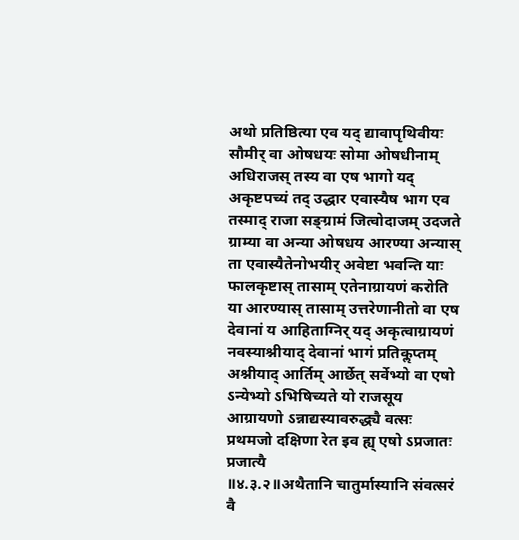अथो प्रतिष्ठित्या एव यद् द्यावापृथिवीयः सौमीर् वा ओषधयः सोमा ओषधीनाम् अधिराजस् तस्य वा एष भागो यद् अकृष्टपच्यं तद् उद्धार एवास्यैष भाग एव तस्माद् राजा सङ्ग्रामं जित्वोदाजम् उदजते ग्राम्या वा अन्या ओषधय आरण्या अन्यास् ता एवास्यैतेनोभयीर् अवेष्टा भवन्ति याः फालकृष्टास् तासाम् एतेनाग्रायणं करोति या आरण्यास् तासाम् उत्तरेणानीतो वा एष देवानां य आहिताग्निर् यद् अकृत्वाग्रायणं नवस्याश्नीयाद् देवानां भागं प्रतिकॢप्तम् अश्नीयाद् आर्तिम् आर्छेत् सर्वेभ्यो वा एषो ऽन्येभ्यो ऽभिषिच्यते यो राजसूय आग्रायणो ऽन्नाद्यस्यावरुद्ध्यै वत्सः प्रथमजो दक्षिणा रेत इव ह्य् एषो ऽप्रजातः प्रजात्यै
॥४.३.२॥अथैतानि चातुर्मास्यानि संवत्सरं वै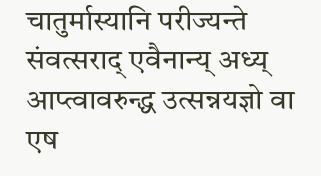चातुर्मास्यानि परीज्यन्ते संवत्सराद् एवैनान्य् अध्य् आप्त्वावरुन्द्ध उत्सन्नयज्ञो वा एष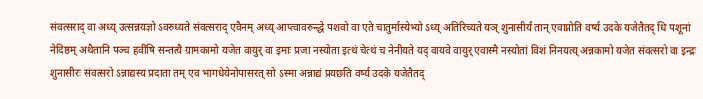संवत्सराद् वा अध्य् उत्सन्नयज्ञो ऽवरुध्यते संवत्सराद् एवैनम् अध्य् आप्त्वावरुन्द्धे पशवो वा एते चातुर्मास्येभ्यो ऽध्य् अतिरिच्यते यञ् शुनासीर्यं तान् एवाप्नोति वर्ष्य उदके यजेतैतद् धि पशूनां नेदिष्ठम् अथैतानि पञ्च हवींषि सन्तत्यै ग्रामकामो यजेत वायुर् वा इमाः प्रजा नस्योता इत्थं चेत्थं च नेनीयते यद् वायवे वायुर् एवास्मै नस्योतां विशं निनयत्य् अन्नकामो यजेत संवत्सरो वा इन्द्रः शुनासीरः संवत्सरो ऽन्नाद्यस्य प्रदाता तम् एव भागधेयेनोपासरत् सो ऽस्मा अन्नाद्यं प्रयछति वर्ष्य उदके यजेतैतद्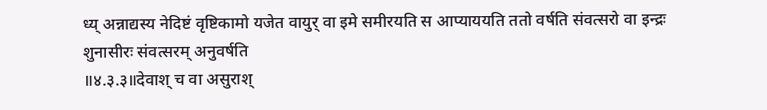ध्य् अन्नाद्यस्य नेदिष्टं वृष्टिकामो यजेत वायुर् वा इमे समीरयति स आप्याययति ततो वर्षति संवत्सरो वा इन्द्रः शुनासीरः संवत्सरम् अनुवर्षति
॥४.३.३॥देवाश् च वा असुराश्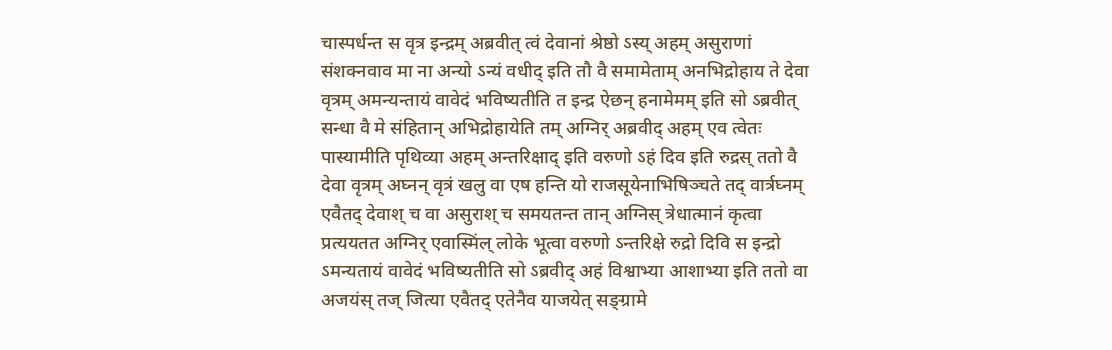चास्पर्धन्त स वृत्र इन्द्रम् अब्रवीत् त्वं देवानां श्रेष्ठो ऽस्य् अहम् असुराणां संशक्नवाव मा ना अन्यो ऽन्यं वधीद् इति तौ वै समामेताम् अनभिद्रोहाय ते देवा वृत्रम् अमन्यन्तायं वावेदं भविष्यतीति त इन्द्र ऐछन् हनामेमम् इति सो ऽब्रवीत् सन्धा वै मे संहितान् अभिद्रोहायेति तम् अग्निर् अब्रवीद् अहम् एव त्वेतः पास्यामीति पृथिव्या अहम् अन्तरिक्षाद् इति वरुणो ऽहं दिव इति रुद्रस् ततो वै देवा वृत्रम् अघ्नन् वृत्रं खलु वा एष हन्ति यो राजसूयेनाभिषिञ्चते तद् वार्त्रघ्नम् एवैतद् देवाश् च वा असुराश् च समयतन्त तान् अग्निस् त्रेधात्मानं कृत्वा प्रत्ययतत अग्निर् एवास्मिंल् लोके भूत्वा वरुणो ऽन्तरिक्षे रुद्रो दिवि स इन्द्रो ऽमन्यतायं वावेदं भविष्यतीति सो ऽब्रवीद् अहं विश्वाभ्या आशाभ्या इति ततो वा अजयंस् तज् जित्या एवैतद् एतेनैव याजयेत् सङ्ग्रामे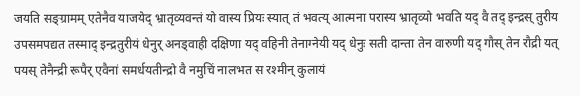जयति सङ्ग्रामम् एतेनैव याजयेद् भ्रातृव्यवन्तं यो वास्य प्रियः स्यात् तं भवत्य् आत्मना परास्य भ्रातृव्यो भवति यद् वै तद् इन्द्रस् तुरीय उपसमपद्यत तस्माद् इन्द्रतुरीयं धेनुर् अनड्वाही दक्षिणा यद् वहिनी तेनाग्नेयी यद् धेनुः सती दान्ता तेन वारुणी यद् गौस् तेन रौद्री यत् पयस् तेनैन्द्री रूपैर् एवैनां समर्धयतीन्द्रो वै नमुचिं नालभत स रश्मीन् कुलायं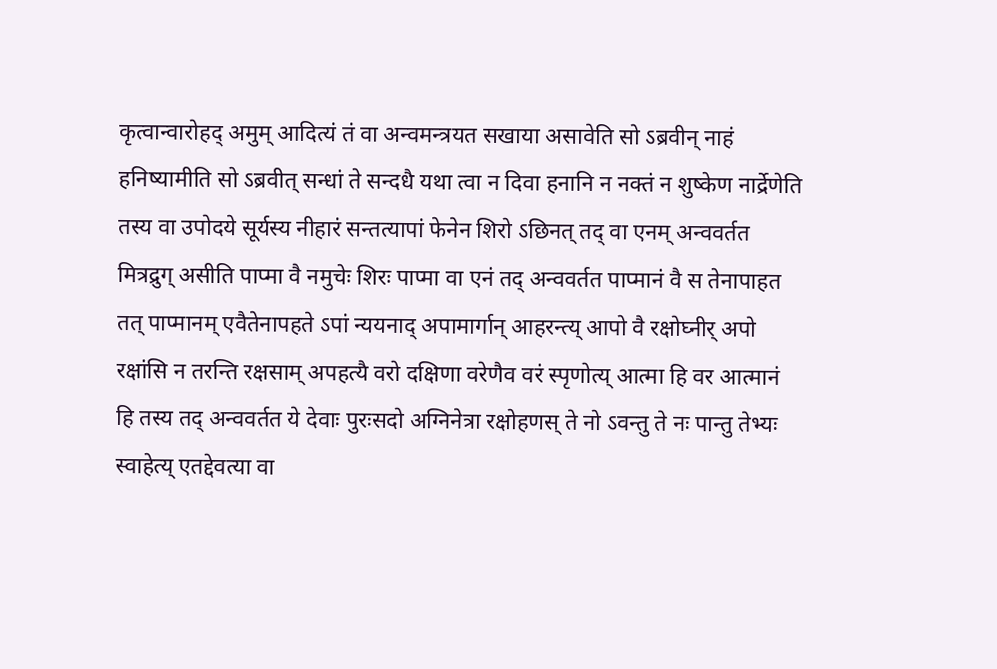कृत्वान्वारोहद् अमुम् आदित्यं तं वा अन्वमन्त्रयत सखाया असावेति सो ऽब्रवीन् नाहं हनिष्यामीति सो ऽब्रवीत् सन्धां ते सन्दधै यथा त्वा न दिवा हनानि न नक्तं न शुष्केण नार्द्रेणेति तस्य वा उपोदये सूर्यस्य नीहारं सन्तत्यापां फेनेन शिरो ऽछिनत् तद् वा एनम् अन्ववर्तत मित्रद्रुग् असीति पाप्मा वै नमुचेः शिरः पाप्मा वा एनं तद् अन्ववर्तत पाप्मानं वै स तेनापाहत तत् पाप्मानम् एवैतेनापहते ऽपां न्ययनाद् अपामार्गान् आहरन्त्य् आपो वै रक्षोघ्नीर् अपो रक्षांसि न तरन्ति रक्षसाम् अपहत्यै वरो दक्षिणा वरेणैव वरं स्पृणोत्य् आत्मा हि वर आत्मानं हि तस्य तद् अन्ववर्तत ये देवाः पुरःसदो अग्निनेत्रा रक्षोहणस् ते नो ऽवन्तु ते नः पान्तु तेभ्यः स्वाहेत्य् एतद्देवत्या वा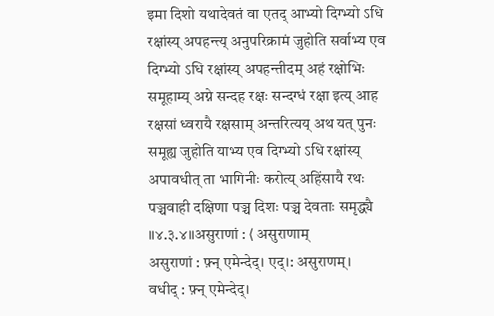इमा दिशो यथादेवतं वा एतद् आभ्यो दिग्भ्यो ऽधि रक्षांस्य् अपहन्त्य् अनुपरिक्रामं जुहोति सर्वाभ्य एव दिग्भ्यो ऽधि रक्षांस्य् अपहन्तीदम् अहं रक्षोभिः समूहाम्य् अग्ने सन्दह रक्षः सन्दग्धं रक्षा इत्य् आह रक्षसां ध्वरायै रक्षसाम् अन्तरित्यय् अथ यत् पुनः समूह्य जुहोति याभ्य एव दिग्भ्यो ऽधि रक्षांस्य् अपावधीत् ता भागिनीः करोत्य् अहिंसायै रथः पञ्चवाही दक्षिणा पञ्च दिशः पञ्च देवताः समृद्ध्यै
॥४.३.४॥असुराणां : ⟨ असुराणाम्
असुराणां : फ़्न् एमेन्देद्। एद्।: असुराणम्।
वधीद् : फ़्न् एमेन्देद्।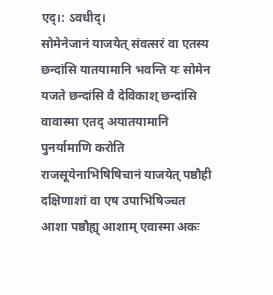एद्।: ऽवधीद्।
सोमेनेजानं याजयेत् संवत्सरं वा एतस्य छन्दांसि यातयामानि भवन्ति यः सोमेन यजते छन्दांसि वै देविकाश् छन्दांसि वावास्मा एतद् अयातयामानि पुनर्यामाणि करोति राजसूयेनाभिषिषिचानं याजयेत् पष्ठौही दक्षिणाशां वा एष उपाभिषिञ्चत आशा पष्ठौह्य् आशाम् एवास्मा अकः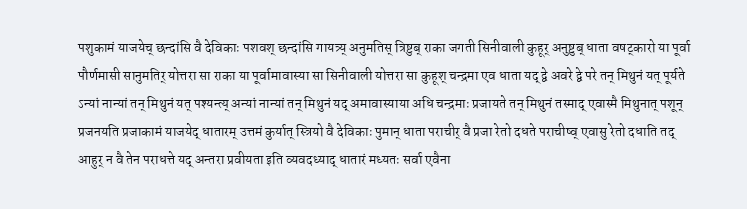पशुकामं याजयेच् छन्दांसि वै देविकाः पशवश् छन्दांसि गायत्र्य् अनुमतिस् त्रिष्टुब् राका जगती सिनीवाली कुहूर् अनुष्टुब् धाता वषट्कारो या पूर्वा पौर्णमासी सानुमतिर् योत्तरा सा राका या पूर्वामावास्या सा सिनीवाली योत्तरा सा कुहूश् चन्द्रमा एव धाता यद् द्वे अवरे द्वे परे तन् मिथुनं यत् पूर्यते ऽन्यां नान्यां तन् मिथुनं यत् पश्यन्त्य् अन्यां नान्यां तन् मिथुनं यद् अमावास्याया अधि चन्द्रमाः प्रजायते तन् मिथुनं तस्माद् एवास्मै मिथुनात् पशून् प्रजनयति प्रजाकामं याजयेद् धातारम् उत्तमं कुर्यात् स्त्रियो वै देविकाः पुमान् धाता पराचीर् वै प्रजा रेतो दधते पराचीष्व् एवासु रेतो दधाति तद् आहुर् न वै तेन पराधत्ते यद् अन्तरा प्रवीयता इति व्यवदध्याद् धातारं मध्यतः सर्वा एवैना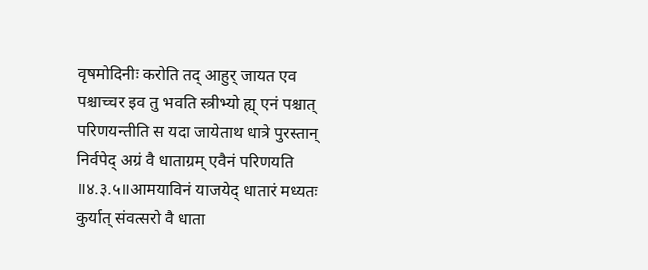वृषमोदिनीः करोति तद् आहुर् जायत एव पश्चाच्चर इव तु भवति स्त्रीभ्यो ह्य् एनं पश्चात् परिणयन्तीति स यदा जायेताथ धात्रे पुरस्तान् निर्वपेद् अग्रं वै धाताग्रम् एवैनं परिणयति
॥४.३.५॥आमयाविनं याजयेद् धातारं मध्यतः कुर्यात् संवत्सरो वै धाता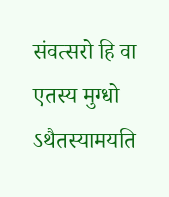संवत्सरो हि वा एतस्य मुग्धो ऽथैतस्यामयति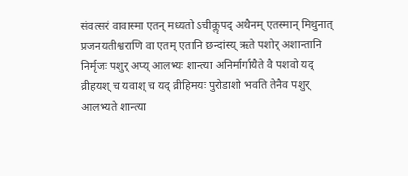संवत्सरं वावास्मा एतन् मध्यतो ऽचीकॢपद् अथैनम् एतस्मान् मिथुनात् प्रजनयतीश्वराणि वा एतम् एतानि छन्दांस्य् ऋते पशोर् अशान्तानि निर्मृजः पशुर् अप्य् आलभ्यः शान्त्या अनिर्मार्गायैते वै पशवो यद् व्रीहयश् च यवाश् च यद् व्रीहिमयः पुरोडाशो भवति तेनैव पशुर् आलभ्यते शान्त्या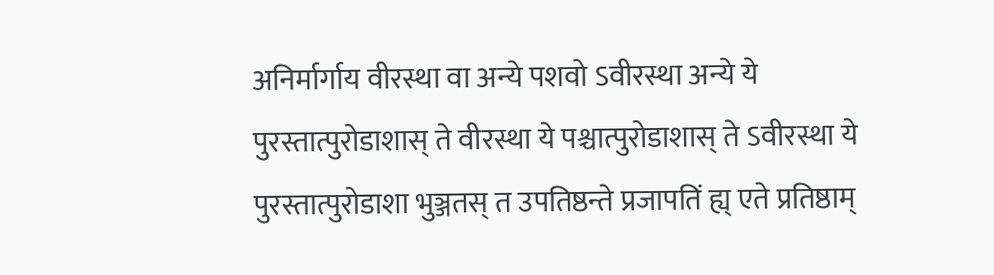अनिर्मार्गाय वीरस्था वा अन्ये पशवो ऽवीरस्था अन्ये ये पुरस्तात्पुरोडाशास् ते वीरस्था ये पश्चात्पुरोडाशास् ते ऽवीरस्था ये पुरस्तात्पुरोडाशा भुञ्जतस् त उपतिष्ठन्ते प्रजापतिं ह्य् एते प्रतिष्ठाम्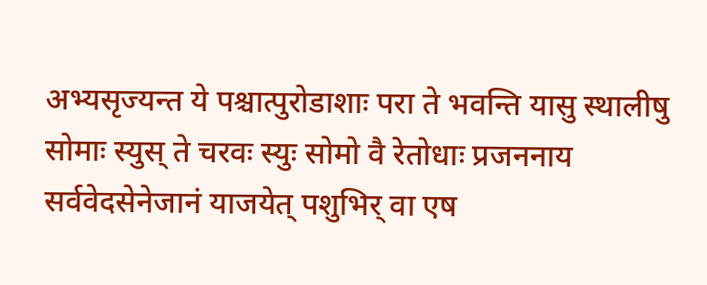अभ्यसृज्यन्त ये पश्चात्पुरोडाशाः परा ते भवन्ति यासु स्थालीषु सोमाः स्युस् ते चरवः स्युः सोमो वै रेतोधाः प्रजननाय सर्ववेदसेनेजानं याजयेत् पशुभिर् वा एष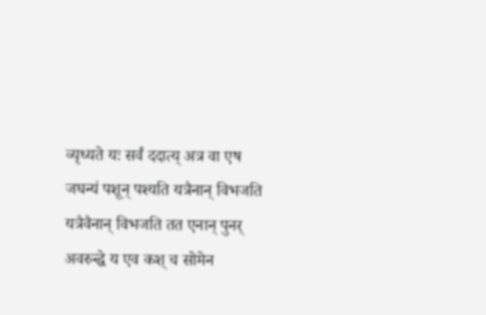व्यृध्यते यः सर्वं ददात्य् अत्र वा एष जघन्यं पशून् पश्यति यत्रैनान् विभजति यत्रैवैनान् विभजति तत एनान् पुनर् अवरुन्द्धे य एव कश् च सोमेन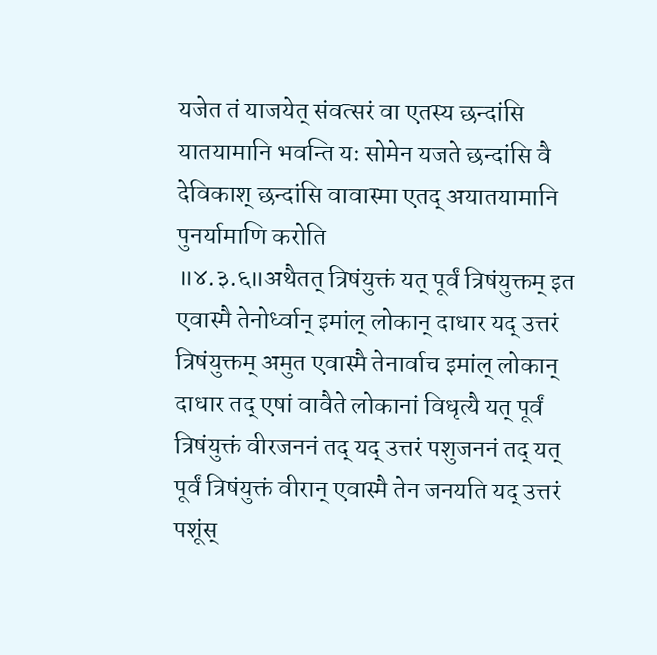यजेत तं याजयेत् संवत्सरं वा एतस्य छन्दांसि यातयामानि भवन्ति यः सोमेन यजते छन्दांसि वै देविकाश् छन्दांसि वावास्मा एतद् अयातयामानि पुनर्यामाणि करोति
॥४.३.६॥अथैतत् त्रिषंयुक्तं यत् पूर्वं त्रिषंयुक्तम् इत एवास्मै तेनोर्ध्वान् इमांल् लोकान् दाधार यद् उत्तरं त्रिषंयुक्तम् अमुत एवास्मै तेनार्वाच इमांल् लोकान् दाधार तद् एषां वावैते लोकानां विधृत्यै यत् पूर्वं त्रिषंयुक्तं वीरजननं तद् यद् उत्तरं पशुजननं तद् यत् पूर्वं त्रिषंयुक्तं वीरान् एवास्मै तेन जनयति यद् उत्तरं पशूंस्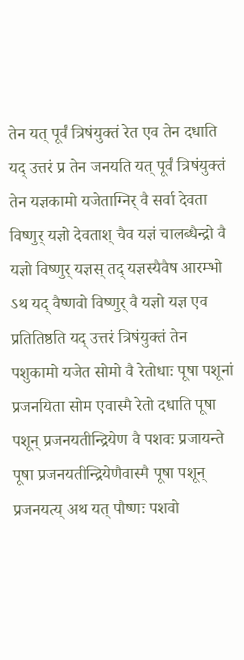तेन यत् पूर्वं त्रिषंयुक्तं रेत एव तेन दधाति यद् उत्तरं प्र तेन जनयति यत् पूर्वं त्रिषंयुक्तं तेन यज्ञकामो यजेताग्निर् वै सर्वा देवता विष्णुर् यज्ञो देवताश् चैव यज्ञं चालब्धैन्द्रो वै यज्ञो विष्णुर् यज्ञस् तद् यज्ञस्यैवैष आरम्भो ऽथ यद् वैष्णवो विष्णुर् वै यज्ञो यज्ञ एव प्रतितिष्ठति यद् उत्तरं त्रिषंयुक्तं तेन पशुकामो यजेत सोमो वै रेतोधाः पूषा पशूनां प्रजनयिता सोम एवास्मै रेतो दधाति पूषा पशून् प्रजनयतीन्द्रियेण वै पशवः प्रजायन्ते पूषा प्रजनयतीन्द्रियेणैवास्मै पूषा पशून् प्रजनयत्य् अथ यत् पौष्णः पशवो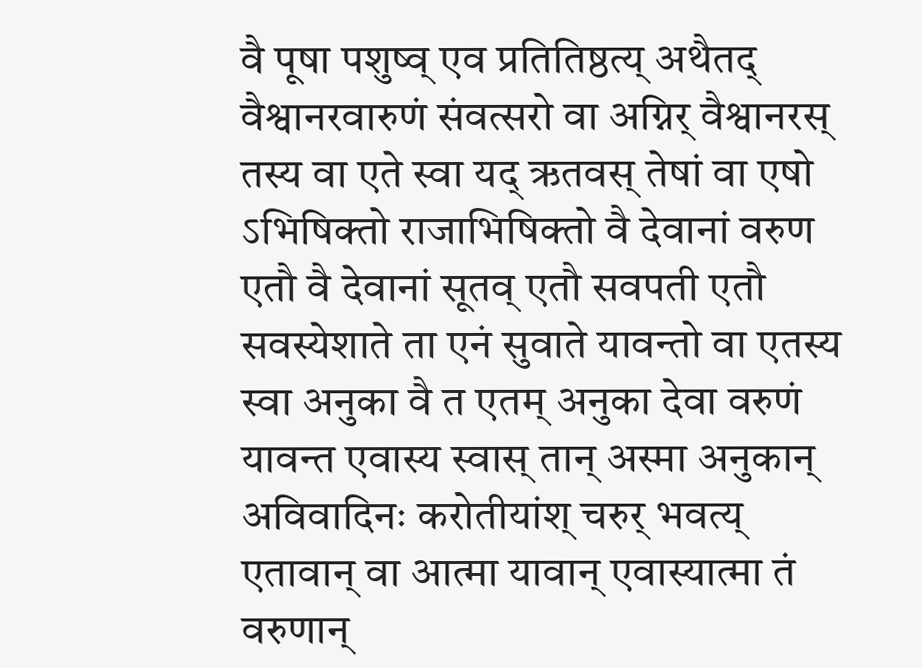वै पूषा पशुष्व् एव प्रतितिष्ठत्य् अथैतद् वैश्वानरवारुणं संवत्सरो वा अग्निर् वैश्वानरस् तस्य वा एते स्वा यद् ऋतवस् तेषां वा एषो ऽभिषिक्तो राजाभिषिक्तो वै देवानां वरुण एतौ वै देवानां सूतव् एतौ सवपती एतौ सवस्येशाते ता एनं सुवाते यावन्तो वा एतस्य स्वा अनुका वै त एतम् अनुका देवा वरुणं यावन्त एवास्य स्वास् तान् अस्मा अनुकान् अविवादिनः करोतीयांश् चरुर् भवत्य् एतावान् वा आत्मा यावान् एवास्यात्मा तं वरुणान्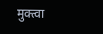मुक्त्वा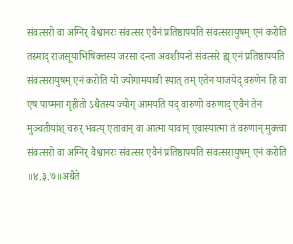संवत्सरो वा अग्निर् वैश्वानरः संवत्सर एवैनं प्रतिष्ठापयति संवत्सरायुषम् एनं करोति तस्माद् राजसूयाभिषिक्तस्य जरसा दन्ता अवशीयन्ते संवत्सरे ह्य् एनं प्रतिष्ठापयति संवत्सरायुषम् एनं करोति यो ज्योगामयावी स्यात् तम् एतेन याजयेद् वरुणेन हि वा एष पाप्मना गृहीतो ऽथैतस्य ज्योग् आमयति यद् वारुणो वरुणाद् एवैनं तेन मुञ्चतीयांश् चरुर् भवत्य् एतावान् वा आत्मा यावान् एवास्यात्मा तं वरुणान् मुक्त्वा संवत्सरो वा अग्निर् वैश्वानरः संवत्सर एवैनं प्रतिष्ठापयति संवत्सरायुषम् एनं करोति
॥४.३.७॥अथैते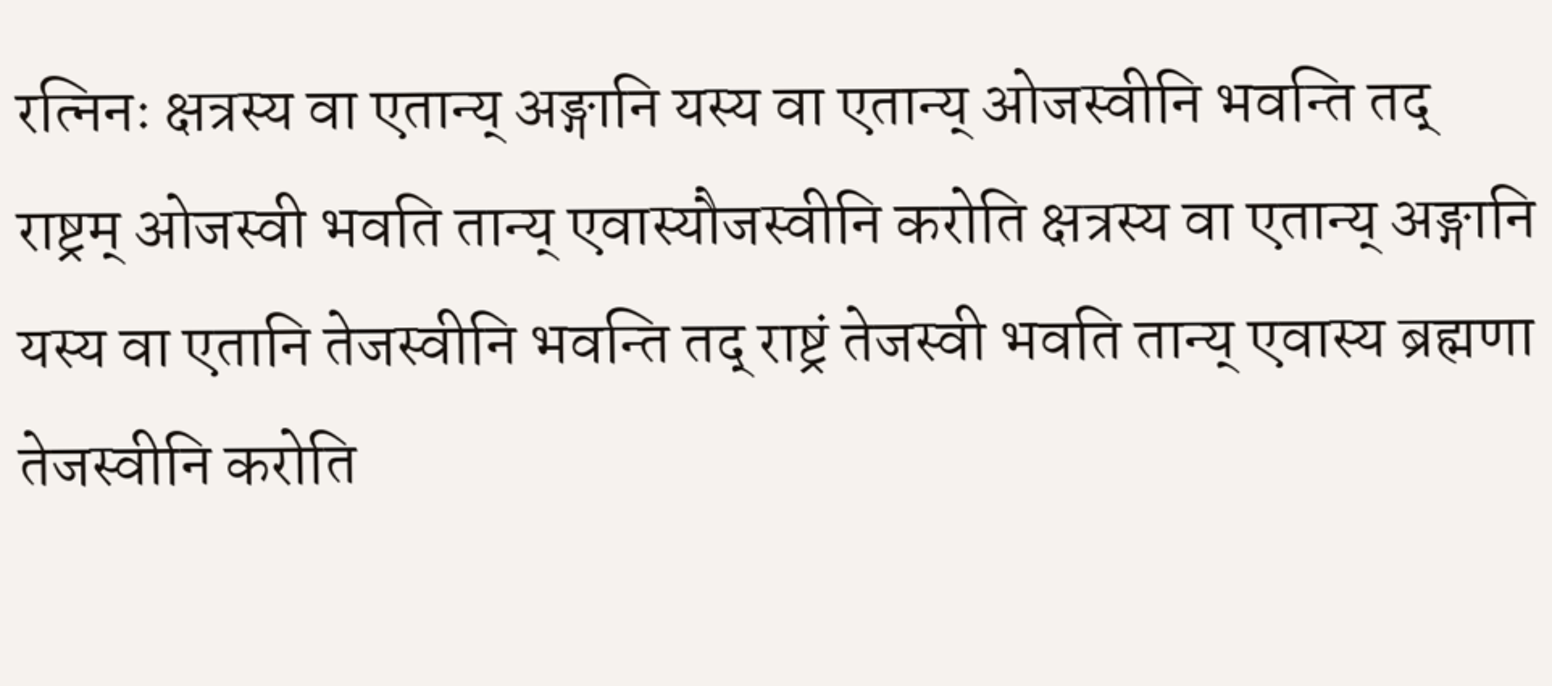रत्निनः क्षत्रस्य वा एतान्य् अङ्गानि यस्य वा एतान्य् ओजस्वीनि भवन्ति तद् राष्ट्रम् ओजस्वी भवति तान्य् एवास्यौजस्वीनि करोति क्षत्रस्य वा एतान्य् अङ्गानि यस्य वा एतानि तेजस्वीनि भवन्ति तद् राष्ट्रं तेजस्वी भवति तान्य् एवास्य ब्रह्मणा तेजस्वीनि करोति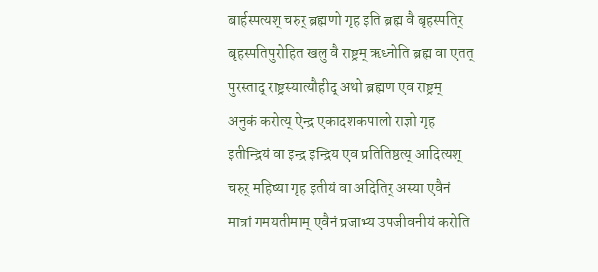बार्हस्पत्यश् चरुर् ब्रह्मणो गृह इति ब्रह्म वै बृहस्पतिर् बृहस्पतिपुरोहित खलु वै राष्ट्रम् ऋध्नोति ब्रह्म वा एतत् पुरस्ताद् राष्ट्रस्यात्यौहीद् अथो ब्रह्मण एव राष्ट्रम् अनुकं करोत्य् ऐन्द्र एकादशकपालो राज्ञो गृह इतीन्द्रियं वा इन्द्र इन्द्रिय एव प्रतितिष्ठत्य् आदित्यश् चरुर् महिष्या गृह इतीयं वा अदितिर् अस्या एवैनं मात्रां गमयतीमाम् एवैनं प्रजाभ्य उपजीवनीयं करोति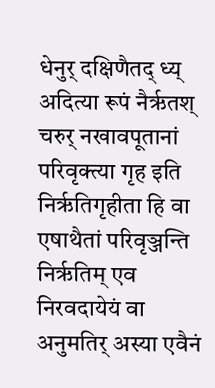धेनुर् दक्षिणैतद् ध्य् अदित्या रूपं नैरृतश् चरुर् नखावपूतानां परिवृक्त्या गृह इति निरृतिगृहीता हि वा एषाथैतां परिवृञ्जन्ति निरृतिम् एव निरवदायेयं वा अनुमतिर् अस्या एवैनं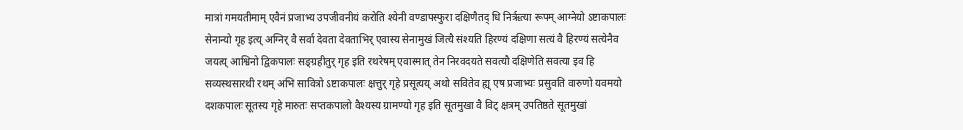मात्रां गमयतीमाम् एवैनं प्रजाभ्य उपजीवनीयं करोति श्येनी वण्डापस्फुरा दक्षिणैतद् धि निरृत्या रूपम् आग्नेयो ऽष्टाकपालः सेनान्यो गृह इत्य् अग्निर् वै सर्वा देवता देवताभिर् एवास्य सेनामुखं जित्यै संश्यति हिरण्यं दक्षिणा सत्यं वै हिरण्यं सत्येनैव जयत्य् आश्विनो द्विकपालः सङ्ग्रहीतुर् गृह इति रथरेषम् एवास्मात् तेन निरवदयते सवत्यौ दक्षिणेति सवत्या इव हि सव्यस्थसारथी रथम् अभि सावित्रो ऽष्टाकपालः क्षत्तुर् गृहे प्रसूत्यय् अथो सवितेव ह्य् एष प्रजाभ्यः प्रसुवति वारुणो यवमयो दशकपालः सूतस्य गृहे मारुतः सप्तकपालो वैश्यस्य ग्रामण्यो गृह इति सूतमुखा वै विट् क्षत्रम् उपतिष्ठते सूतमुखां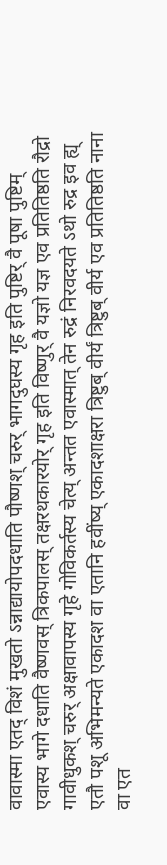वावास्मा एतद् विशं मुखतो ऽन्नाद्यायोपदधाति पौष्णश् चरुर् भागदुघस्य गृह इति पुष्टिर् वै पूषा पुष्टिम् एवास्य भागे दधाति वैष्णवस् त्रिकपालस् तक्षरथकारयोर् गृह इति विष्णुर् वै यज्ञो यज्ञ एव प्रतितिष्ठति रौद्रो गावीधुकश् चरुर् अक्षावापस्य गृहे गोविकर्तस्य चेत्य् अन्तत एवास्मात् तेन रुद्रं निरवदयते ऽथो रुद्र इव ह्य् एतौ पशू अभिमन्यते एकादश वा एतानि हवींष्य् एकादशाक्षरा त्रिष्टुब् वीर्यं त्रिष्टुब् वीर्य एव प्रतितिष्ठति नाना वा एत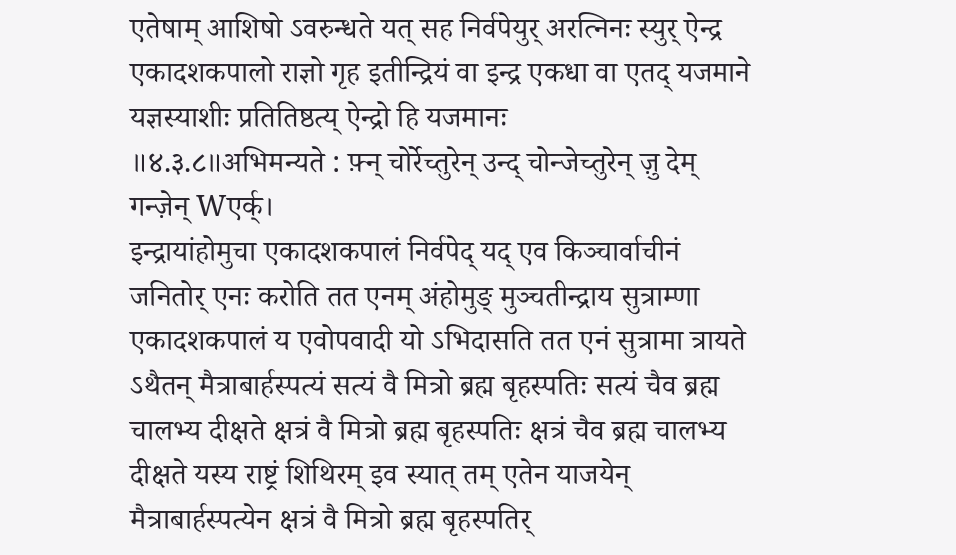एतेषाम् आशिषो ऽवरुन्धते यत् सह निर्वपेयुर् अरत्निनः स्युर् ऐन्द्र एकादशकपालो राज्ञो गृह इतीन्द्रियं वा इन्द्र एकधा वा एतद् यजमाने यज्ञस्याशीः प्रतितिष्ठत्य् ऐन्द्रो हि यजमानः
॥४.३.८॥अभिमन्यते : फ़्न् चोर्रेच्तुरेन् उन्द् चोन्जेच्तुरेन् ज़ु देम् गन्ज़ेन् Wएर्क्।
इन्द्रायांहोमुचा एकादशकपालं निर्वपेद् यद् एव किञ्चार्वाचीनं जनितोर् एनः करोति तत एनम् अंहोमुङ् मुञ्चतीन्द्राय सुत्राम्णा एकादशकपालं य एवोपवादी यो ऽभिदासति तत एनं सुत्रामा त्रायते ऽथैतन् मैत्राबार्हस्पत्यं सत्यं वै मित्रो ब्रह्म बृहस्पतिः सत्यं चैव ब्रह्म चालभ्य दीक्षते क्षत्रं वै मित्रो ब्रह्म बृहस्पतिः क्षत्रं चैव ब्रह्म चालभ्य दीक्षते यस्य राष्ट्रं शिथिरम् इव स्यात् तम् एतेन याजयेन् मैत्राबार्हस्पत्येन क्षत्रं वै मित्रो ब्रह्म बृहस्पतिर्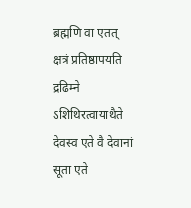ब्रह्मणि वा एतत् क्षत्रं प्रतिष्ठापयति द्रढिम्ने ऽशिथिरत्वायाथैते देवस्व एते वै देवानां सूता एते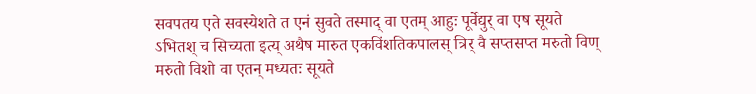सवपतय एते सवस्येशते त एनं सुवते तस्माद् वा एतम् आहुः पूर्वेद्युर् वा एष सूयते ऽभितश् च सिच्यता इत्य् अथैष मारुत एकविंशतिकपालस् त्रिर् वै सप्तसप्त मरुतो विण् मरुतो विशो वा एतन् मध्यतः सूयते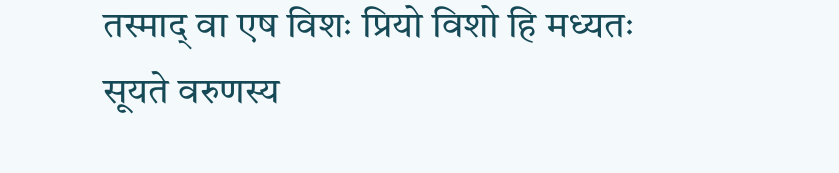तस्माद् वा एष विशः प्रियो विशो हि मध्यतः सूयते वरुणस्य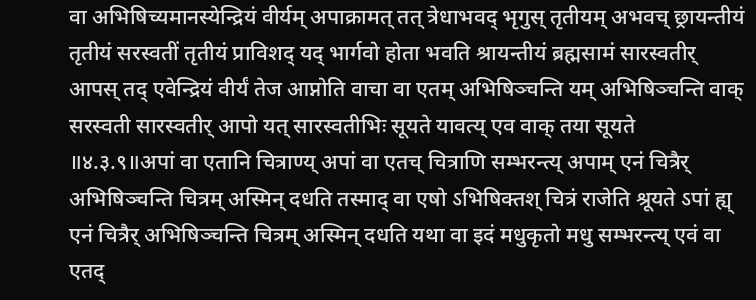वा अभिषिच्यमानस्येन्द्रियं वीर्यम् अपाक्रामत् तत् त्रेधाभवद् भृगुस् तृतीयम् अभवच् छ्रायन्तीयं तृतीयं सरस्वतीं तृतीयं प्राविशद् यद् भार्गवो होता भवति श्रायन्तीयं ब्रह्मसामं सारस्वतीर् आपस् तद् एवेन्द्रियं वीर्यं तेज आप्नोति वाचा वा एतम् अभिषिञ्चन्ति यम् अभिषिञ्चन्ति वाक् सरस्वती सारस्वतीर् आपो यत् सारस्वतीभिः सूयते यावत्य् एव वाक् तया सूयते
॥४.३.९॥अपां वा एतानि चित्राण्य् अपां वा एतच् चित्राणि सम्भरन्त्य् अपाम् एनं चित्रैर् अभिषिञ्चन्ति चित्रम् अस्मिन् दधति तस्माद् वा एषो ऽभिषिक्तश् चित्रं राजेति श्रूयते ऽपां ह्य् एनं चित्रैर् अभिषिञ्चन्ति चित्रम् अस्मिन् दधति यथा वा इदं मधुकृतो मधु सम्भरन्त्य् एवं वा एतद्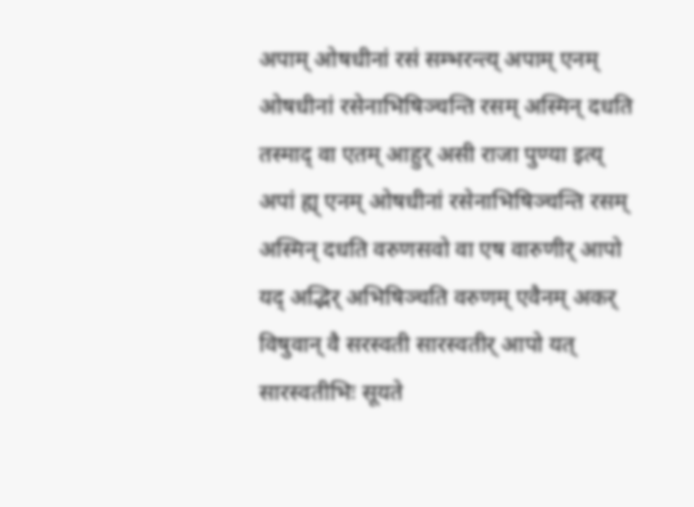अपाम् ओषधीनां रसं सम्भरन्त्य् अपाम् एनम् ओषधीनां रसेनाभिषिञ्चन्ति रसम् अस्मिन् दधति तस्माद् वा एतम् आहुर् असी राजा पुण्या इत्य् अपां ह्य् एनम् ओषधीनां रसेनाभिषिञ्चन्ति रसम् अस्मिन् दधति वरुणसवो वा एष वारुणीर् आपो यद् अद्भिर् अभिषिञ्चति वरुणम् एवैनम् अकर् विषुवान् वै सरस्वती सारस्वतीर् आपो यत् सारस्वतीभिः सूयते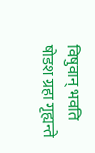विषुवान् भवति षोडश ग्रहा गृह्यन्ते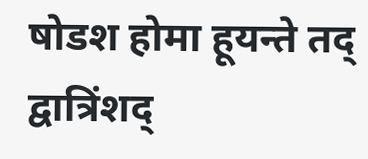षोडश होमा हूयन्ते तद् द्वात्रिंशद्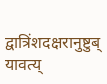द्वात्रिंशदक्षरानुष्टुब् यावत्य्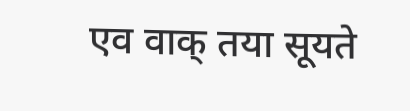एव वाक् तया सूयते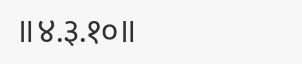॥४.३.१०॥